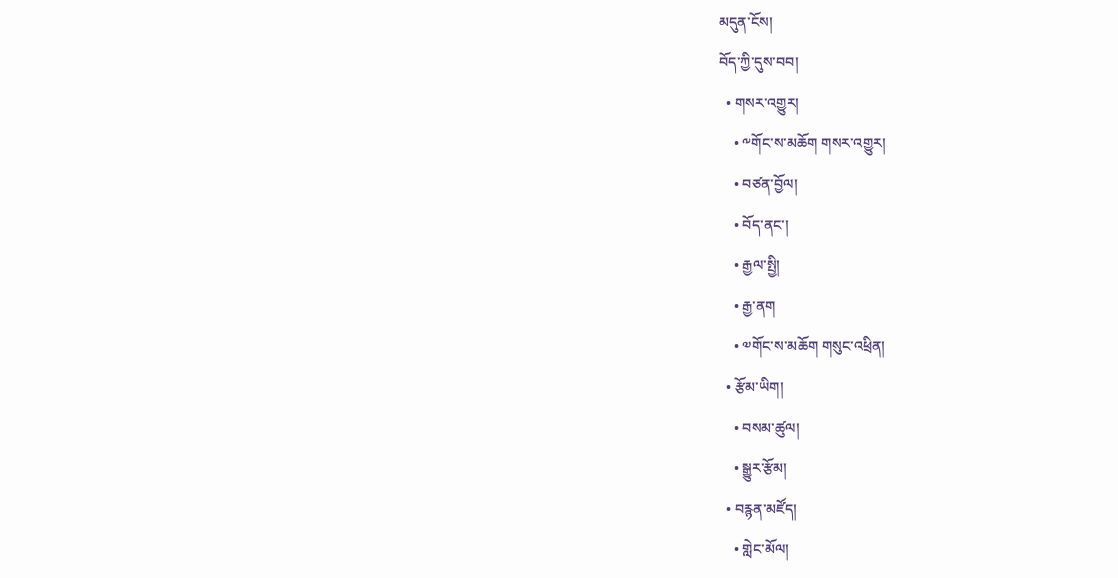མདུན་ངོས།
བོད་ཀྱི་དུས་བབ།
  • གསར་འགྱུར།
    • ༸གོང་ས་མཆོག གསར་འགྱུར།
    • བཙན་བྱོལ།
    • བོད་ནང་།
    • རྒྱལ་སྤྱི།
    • རྒྱ་ནག
    • ༧གོང་ས་མཆོག གསུང་འཕྲིན།
  • རྩོམ་ཡིག།
    • བསམ་ཚུལ།
    • སྒྱུར་རྩོམ།
  • བརྙན་མཛོད།
    • གླེང་མོལ།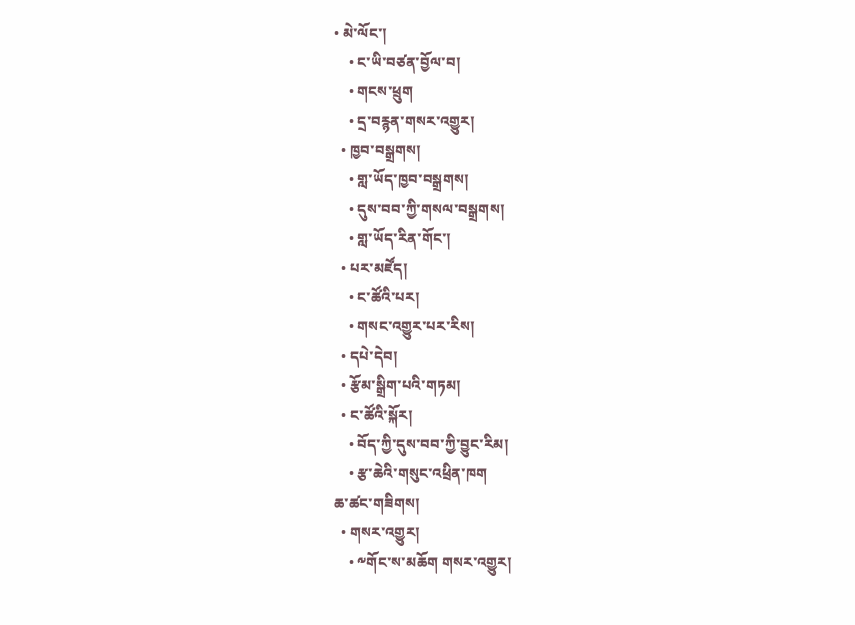• མེ་ལོང་།
    • ང་ཡི་བཙན་བྱོལ་བ།
    • གངས་ཕྲུག
    • དྲ་བརྙན་གསར་འགྱུར།
  • ཁྱབ་བསྒྲགས།
    • གླ་ཡོད་ཁྱབ་བསྒྲགས།
    • དུས་བབ་ཀྱི་གསལ་བསྒྲགས།
    • གླ་ཡོད་རིན་གོང་།
  • པར་མཛོད།
    • ང་ཚོའི་པར།
    • གསང་འགྱུར་པར་རིས།
  • དཔེ་དེབ།
  • རྩོམ་སྒྲིག་པའི་གཏམ།
  • ང་ཚོའི་སྐོར།
    • བོད་ཀྱི་དུས་བབ་ཀྱི་བྱུང་རིམ།
    • རྩ་ཆེའི་གསུང་འཕྲིན་ཁག
ཆ་ཚང་གཟིགས།
  • གསར་འགྱུར།
    • ༸གོང་ས་མཆོག གསར་འགྱུར།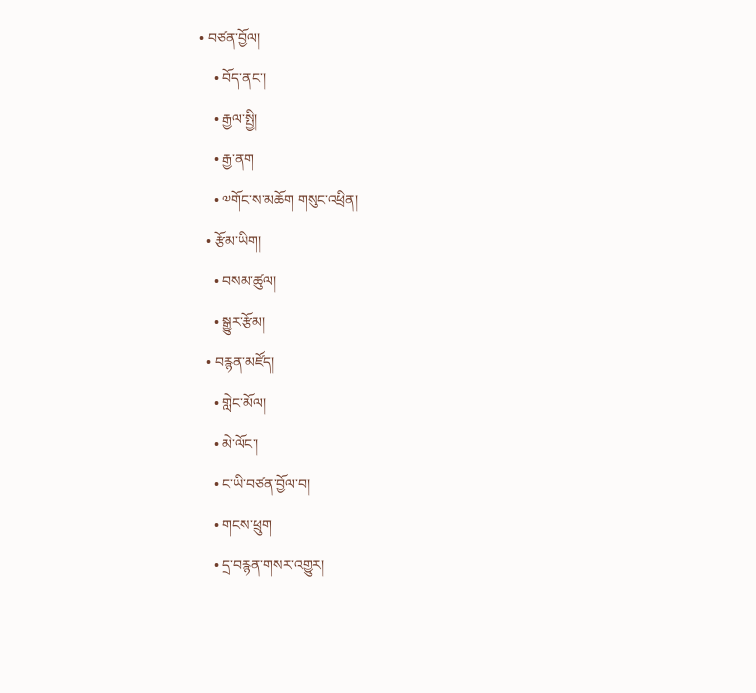• བཙན་བྱོལ།
    • བོད་ནང་།
    • རྒྱལ་སྤྱི།
    • རྒྱ་ནག
    • ༧གོང་ས་མཆོག གསུང་འཕྲིན།
  • རྩོམ་ཡིག།
    • བསམ་ཚུལ།
    • སྒྱུར་རྩོམ།
  • བརྙན་མཛོད།
    • གླེང་མོལ།
    • མེ་ལོང་།
    • ང་ཡི་བཙན་བྱོལ་བ།
    • གངས་ཕྲུག
    • དྲ་བརྙན་གསར་འགྱུར།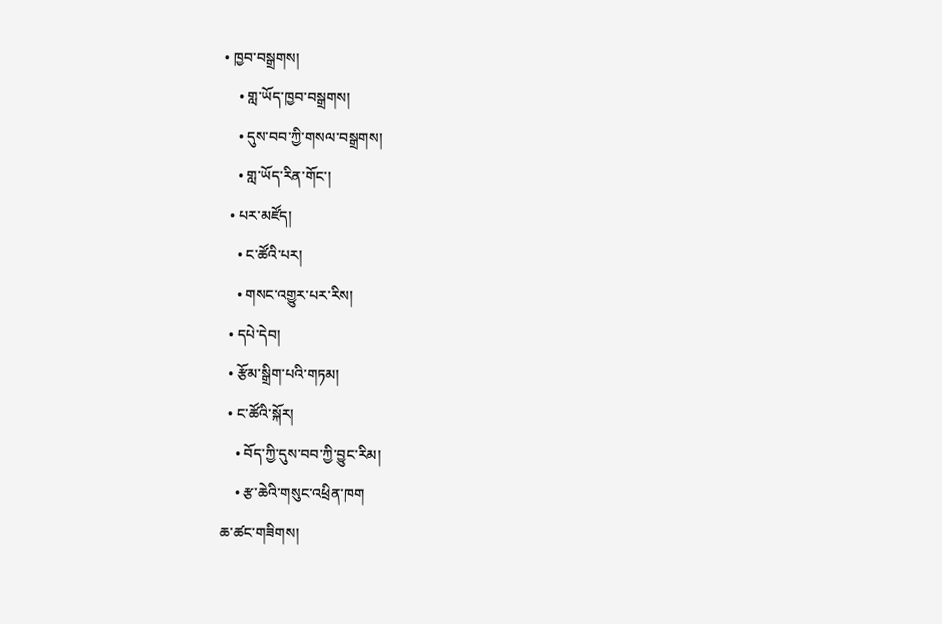• ཁྱབ་བསྒྲགས།
    • གླ་ཡོད་ཁྱབ་བསྒྲགས།
    • དུས་བབ་ཀྱི་གསལ་བསྒྲགས།
    • གླ་ཡོད་རིན་གོང་།
  • པར་མཛོད།
    • ང་ཚོའི་པར།
    • གསང་འགྱུར་པར་རིས།
  • དཔེ་དེབ།
  • རྩོམ་སྒྲིག་པའི་གཏམ།
  • ང་ཚོའི་སྐོར།
    • བོད་ཀྱི་དུས་བབ་ཀྱི་བྱུང་རིམ།
    • རྩ་ཆེའི་གསུང་འཕྲིན་ཁག
ཆ་ཚང་གཟིགས།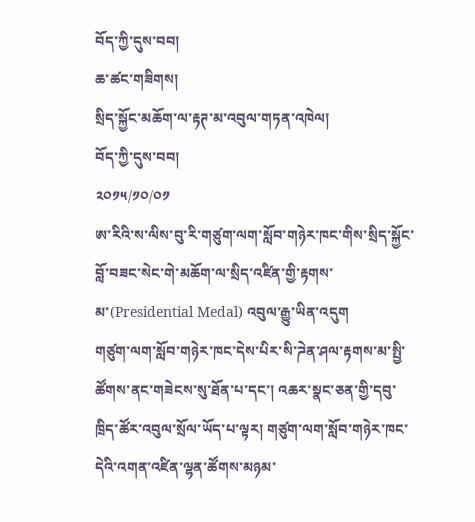བོད་ཀྱི་དུས་བབ།
ཆ་ཚང་གཟིགས།
སྲིད་སྐྱོང་མཆོག་ལ་རྟཊ་མ་འབུལ་གཏན་འཁེལ།
བོད་ཀྱི་དུས་བབ།
༢༠༡༥/༡༠/༠༡
ཨ་རིའི་ས་ལིས་བུ་རི་གཙུག་ལག་སློབ་གཉེར་ཁང་གིས་སྲིད་སྐྱོང་བློ་བཟང་སེང་གེ་མཆོག་ལ་སྲིད་འཛིན་གྱི་རྟགས་མ་(Presidential Medal) འབུལ་རྒྱུ་ཡིན་འདུག
གཙུག་ལག་སློབ་གཉེར་ཁང་དེས་པིར་སི་ཌེན་ཤལ་རྟགས་མ་སྤྱི་ཚོགས་ནང་གཟེངས་སུ་ཐོན་པ་དང་། འཆར་སྣང་ཅན་གྱི་དབུ་ཁྲིད་ཚོར་འབུལ་སྲོལ་ཡོད་པ་ལྟར། གཙུག་ལག་སློབ་གཉེར་ཁང་དེའི་འགན་འཛིན་ལྷན་ཚོགས་མཉམ་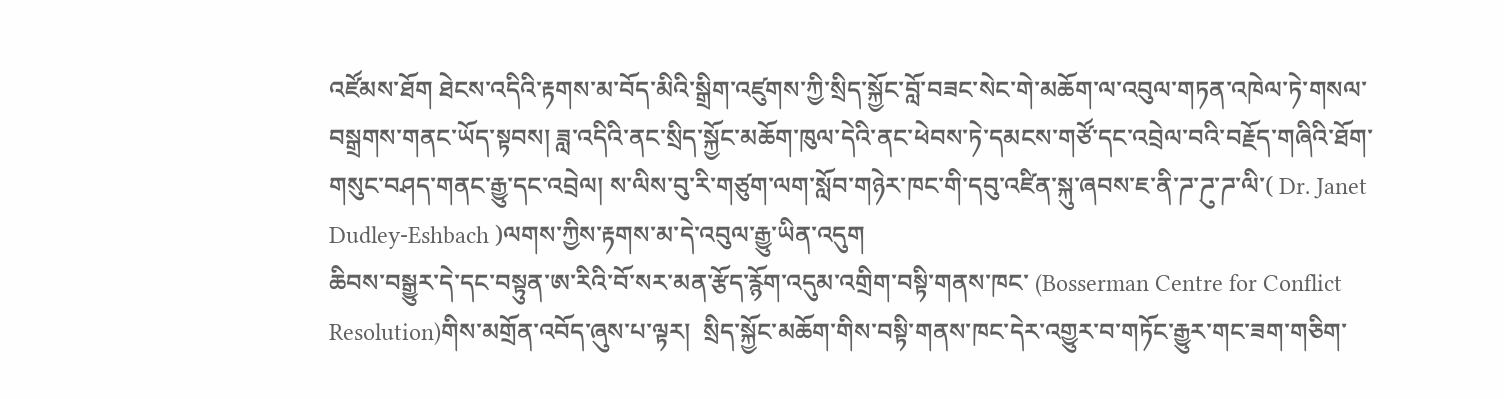འཛོམས་ཐོག ཐེངས་འདིའི་རྟགས་མ་བོད་མིའི་སྒྲིག་འཛུགས་ཀྱི་སྲིད་སྐྱོང་བློ་བཟང་སེང་གེ་མཆོག་ལ་འབུལ་གཏན་འཁེལ་ཏེ་གསལ་བསྒྲགས་གནང་ཡོད་སྟབས། ཟླ་འདིའི་ནང་སྲིད་སྐྱོང་མཆོག་ཁུལ་དེའི་ནང་ཕེབས་ཏེ་དམངས་གཙོ་དང་འབྲེལ་བའི་བརྗོད་གཞིའི་ཐོག་གསུང་བཤད་གནང་རྒྱུ་དང་འབྲེལ། ས་ལིས་བུ་རི་གཙུག་ལག་སློབ་གཉེར་ཁང་གི་དབུ་འཛིན་སྐུ་ཞབས་ཇ་ནི་ཌ་ཌུ་ཌ་ལི་( Dr. Janet Dudley-Eshbach )ལགས་ཀྱིས་རྟགས་མ་དེ་འབུལ་རྒྱུ་ཡིན་འདུག
ཆིབས་བསྒྱུར་དེ་དང་བསྟུན་ཨ་རིའི་བོ་སར་མན་རྩོད་རྙོག་འདུམ་འགྲིག་བསྟི་གནས་ཁང་ (Bosserman Centre for Conflict Resolution)གིས་མགྲོན་འབོད་ཞུས་པ་ལྟར།  སྲིད་སྐྱོང་མཆོག་གིས་བསྟི་གནས་ཁང་དེར་འགྱུར་བ་གཏོང་རྒྱུར་གང་ཟག་གཅིག་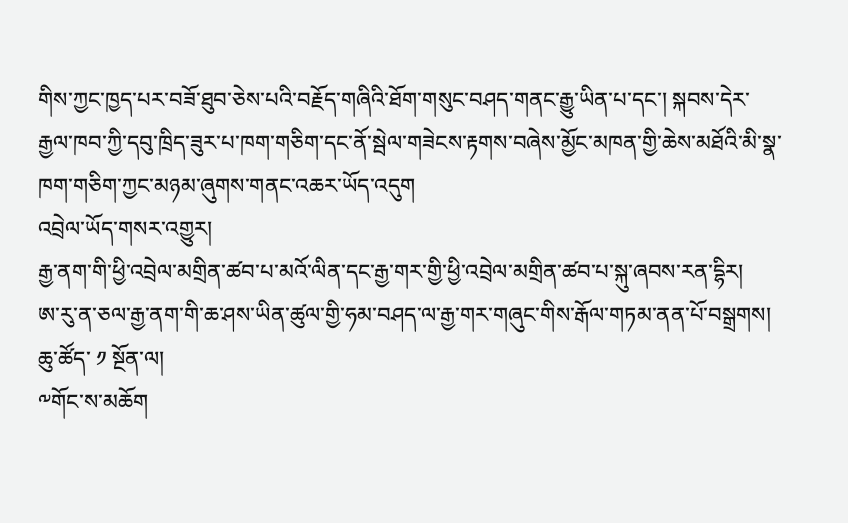གིས་ཀྱང་ཁྱད་པར་བཟོ་ཐུབ་ཅེས་པའི་བརྗོད་གཞིའི་ཐོག་གསུང་བཤད་གནང་རྒྱུ་ཡིན་པ་དང་། སྐབས་དེར་རྒྱལ་ཁབ་ཀྱི་དབུ་ཁྲིད་ཟུར་པ་ཁག་གཅིག་དང་ནོ་སྦེལ་གཟེངས་རྟགས་བཞེས་མྱོང་མཁན་གྱི་ཆེས་མཐོའི་མི་སྣ་ཁག་གཅིག་ཀྱང་མཉམ་ཞུགས་གནང་འཆར་ཡོད་འདུག
འབྲེལ་ཡོད་གསར་འགྱུར།
རྒྱ་ནག་གི་ཕྱི་འབྲེལ་མགྲིན་ཚབ་པ་མའོ་ལིན་དང་རྒྱ་གར་གྱི་ཕྱི་འབྲེལ་མགྲིན་ཚབ་པ་སྐུ་ཞབས་རན་དྷིར།
ཨ་རུ་ན་ཅལ་རྒྱ་ནག་གི་ཆ་ཤས་ཡིན་ཚུལ་གྱི་ཧམ་བཤད་ལ་རྒྱ་གར་གཞུང་གིས་རྒོལ་གཏམ་ནན་པོ་བསྒྲགས།
ཆུ་ཚོད་ ༡ སྔོན་ལ།
༸གོང་ས་མཆོག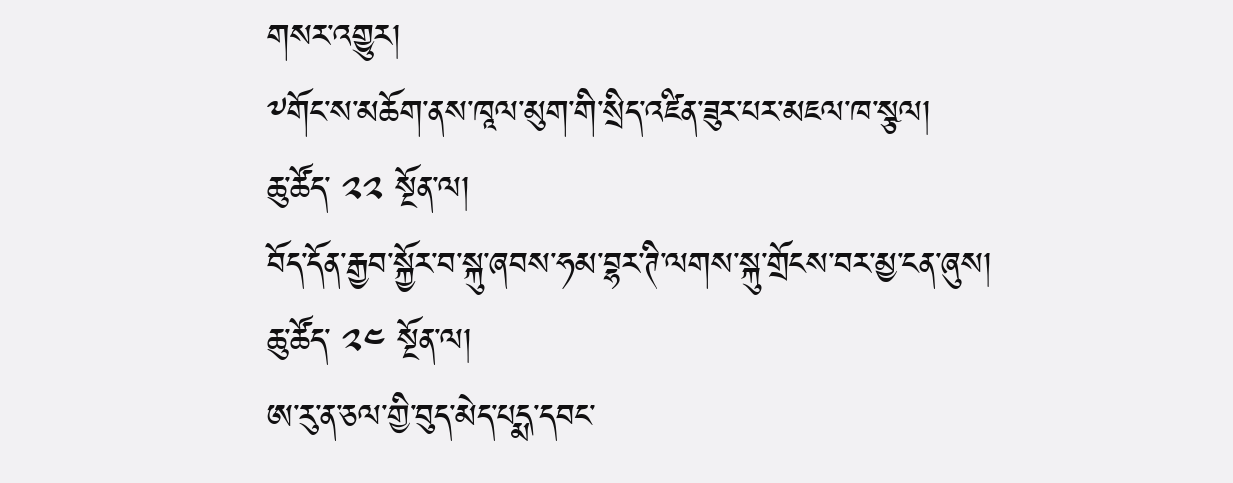གསར་འགྱུར།
༸གོང་ས་མཆོག་ནས་ཁཱལ་མུག་གི་སྲིད་འཛིན་ཟུར་པར་མཇལ་ཁ་སྩལ།
ཆུ་ཚོད་ ༢༢ སྔོན་ལ།
བོད་དོན་རྒྱབ་སྐྱོར་བ་སྐུ་ཞབས་ཧམ་བྷར་ཊི་ལགས་སྐུ་གྲོངས་བར་མྱ་ངན་ཞུས།
ཆུ་ཚོད་ ༢༤ སྔོན་ལ།
ཨ་རུ་ན་ཅལ་གྱི་བུད་མེད་པདྨ་དབང་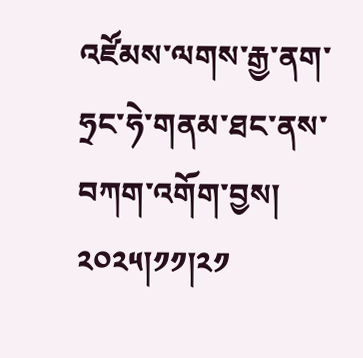འཛོམས་ལགས་རྒྱ་ནག་ཧྲང་ཧེ་གནམ་ཐང་ནས་བཀག་འགོག་བྱས། ༢༠༢༥།༡༡།༢༡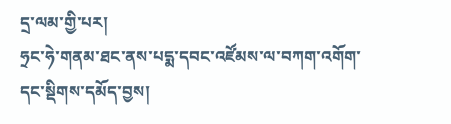དྲ་ལམ་གྱི་པར།
ཧྲང་ཧེ་གནམ་ཐང་ནས་པདྨ་དབང་འཛོམས་ལ་བཀག་འགོག་དང་སྡིགས་དམོད་བྱས།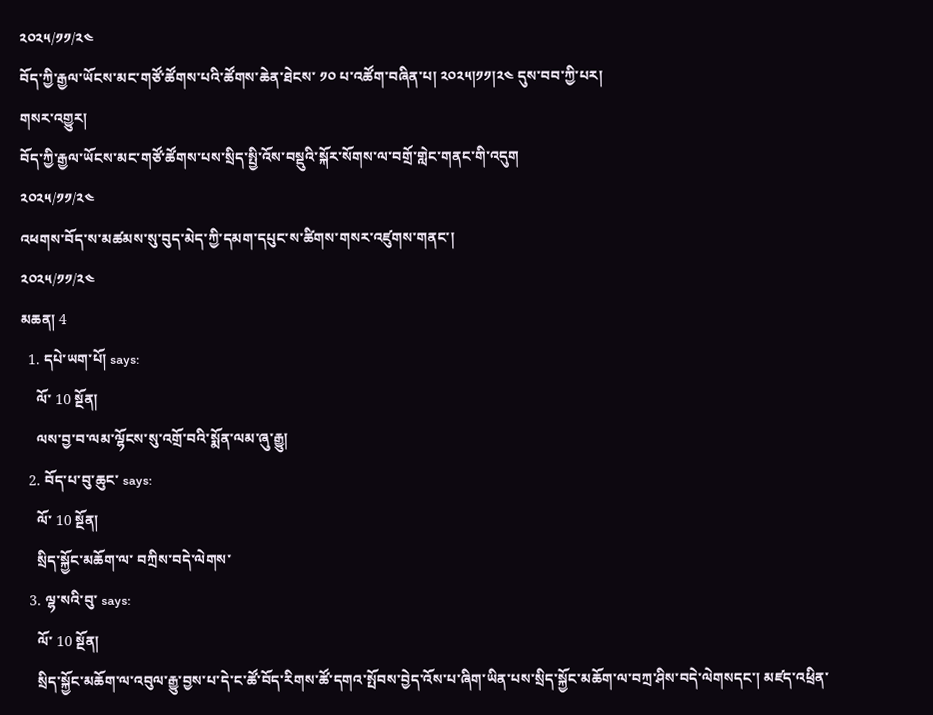༢༠༢༥/༡༡/༢༤
བོད་ཀྱི་རྒྱལ་ཡོངས་མང་གཙོ་ཚོགས་པའི་ཚོགས་ཆེན་ཐེངས་ ༡༠ པ་འཚོག་བཞིན་པ། ༢༠༢༥།༡༡།༢༤ དུས་བབ་ཀྱི་པར།
གསར་འགྱུར།
བོད་ཀྱི་རྒྱལ་ཡོངས་མང་གཙོ་ཚོགས་པས་སྲིད་སྤྱི་འོས་བསྡུའི་སྐོར་སོགས་ལ་བགྲོ་གླེང་གནང་གི་འདུག
༢༠༢༥/༡༡/༢༤
འཕགས་བོད་ས་མཚམས་སུ་བུད་མེད་ཀྱི་དམག་དཔུང་ས་ཚིགས་གསར་འཛུགས་གནང་།
༢༠༢༥/༡༡/༢༤
མཆན། 4
  1. དཔེ་ཡག་པོ། says:
    ལོ་ 10 སྔོན།
    ལས་བྱ་བ་ལམ་ལྷོངས་སུ་འགྲོ་བའི་སྨོན་ལམ་ཞུ་རྒྱུ།
  2. བོད་པ་བུ་ཆུང་ says:
    ལོ་ 10 སྔོན།
    སྲིད་སྐྱོང་མཆོག་ལ་ བཀྲིས་བདེ་ལེགས་
  3. ལྷ་སའི་བུ་ says:
    ལོ་ 10 སྔོན།
    སྲིད་སྐྱོང་མཆོག་ལ་འབུལ་རྒྱུ་བྱས་པ་དེ་ང་ཚོ་བོད་རིགས་ཚོ་དགའ་སྤོབས་བྱེད་འོས་པ་ཞིག་ཡིན་པས་སྲིད་སྐྱོང་མཆོག་ལ་བཀྲ་ཤིས་བདེ་ལེགསདང་། མཛད་འཕྲིན་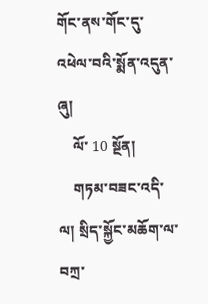གོང་ནས་གོང་དུ་འཕེལ་བའི་སྨོན་འདུན་ཞུ།
    ལོ་ 10 སྔོན།
    གཏམ་བཟང་འདི་ལ། སྲིད་སྐྱོང་མཆོག་ལ་བཀྲ་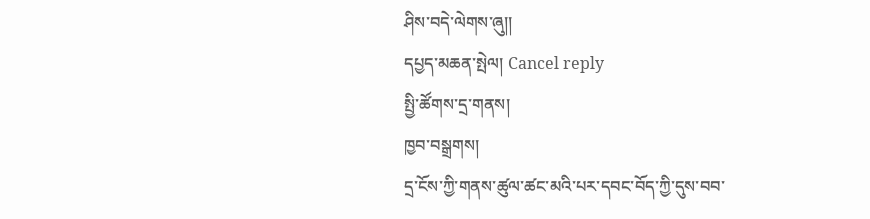ཤིས་བདེ་ལེགས་ཞུ།།
དཔྱད་མཆན་སྤེལ། Cancel reply
སྤྱི་ཚོགས་དྲ་གནས།
ཁྱབ་བསྒྲགས།
དྲ་ངོས་ཀྱི་གནས་ཚུལ་ཚང་མའི་པར་དབང་བོད་ཀྱི་དུས་བབ་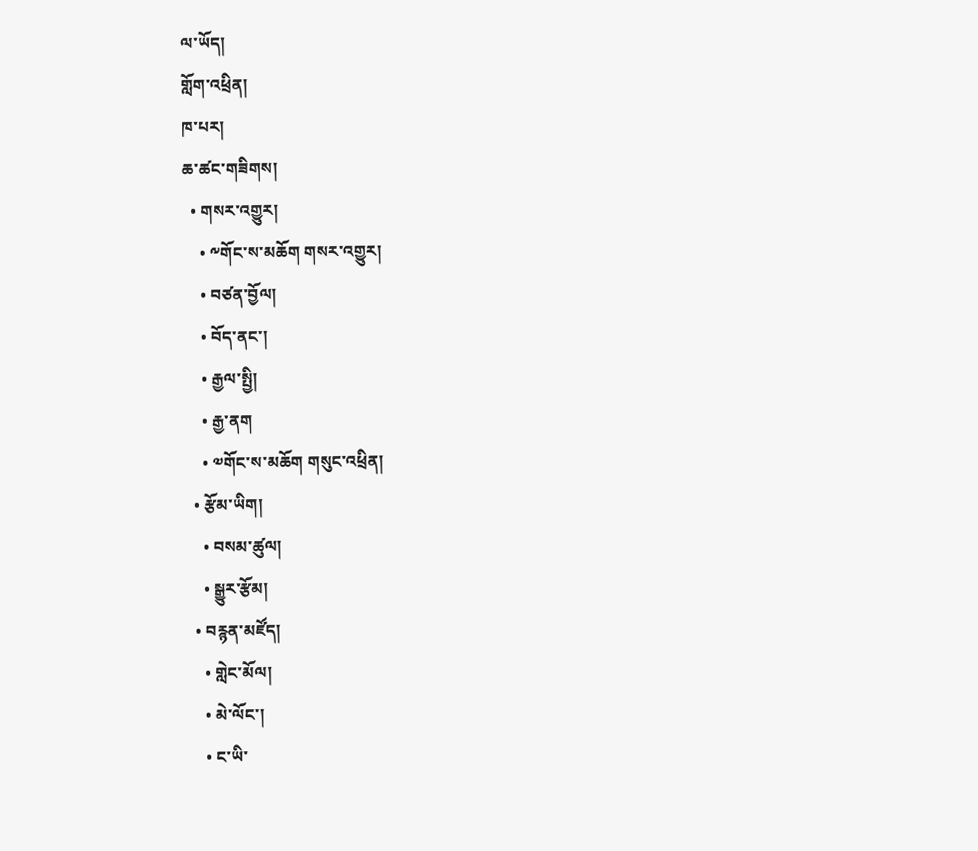ལ་ཡོད།
གློག་འཕྲིན།
ཁ་པར།
ཆ་ཚང་གཟིགས།
  • གསར་འགྱུར།
    • ༸གོང་ས་མཆོག གསར་འགྱུར།
    • བཙན་བྱོལ།
    • བོད་ནང་།
    • རྒྱལ་སྤྱི།
    • རྒྱ་ནག
    • ༧གོང་ས་མཆོག གསུང་འཕྲིན།
  • རྩོམ་ཡིག།
    • བསམ་ཚུལ།
    • སྒྱུར་རྩོམ།
  • བརྙན་མཛོད།
    • གླེང་མོལ།
    • མེ་ལོང་།
    • ང་ཡི་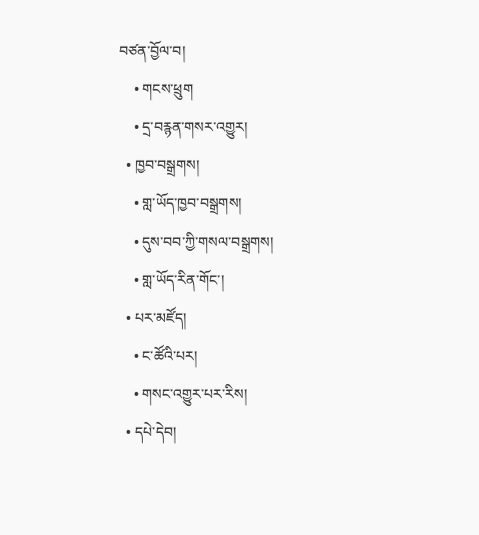བཙན་བྱོལ་བ།
    • གངས་ཕྲུག
    • དྲ་བརྙན་གསར་འགྱུར།
  • ཁྱབ་བསྒྲགས།
    • གླ་ཡོད་ཁྱབ་བསྒྲགས།
    • དུས་བབ་ཀྱི་གསལ་བསྒྲགས།
    • གླ་ཡོད་རིན་གོང་།
  • པར་མཛོད།
    • ང་ཚོའི་པར།
    • གསང་འགྱུར་པར་རིས།
  • དཔེ་དེབ།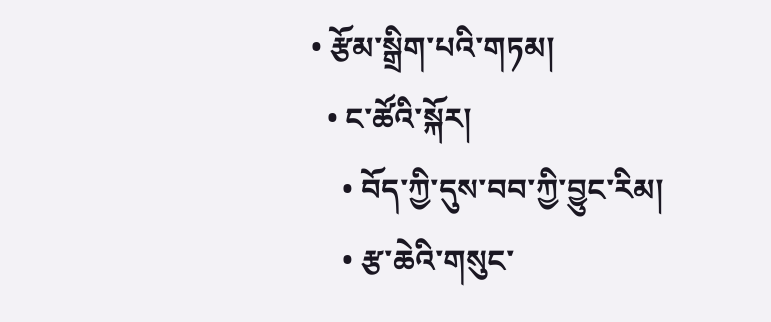• རྩོམ་སྒྲིག་པའི་གཏམ།
  • ང་ཚོའི་སྐོར།
    • བོད་ཀྱི་དུས་བབ་ཀྱི་བྱུང་རིམ།
    • རྩ་ཆེའི་གསུང་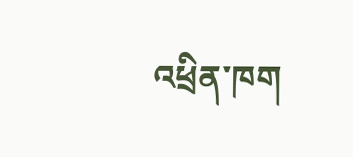འཕྲིན་ཁག